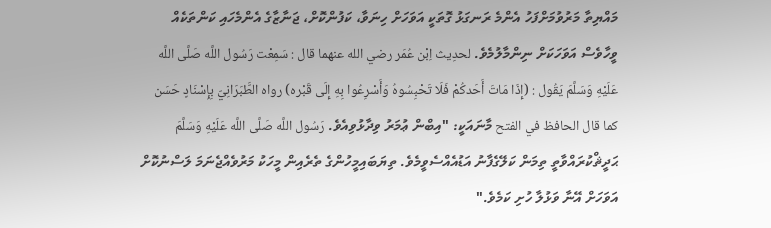މައްޔިތާ މަރުވުމަށްފަހު އެންމެ ރަނގަޅު ގޮތަކީ އަވަހަށް ހިނަވާ، ކަފުންކޮށް، ޖަނާޒާގެ އެންމެހައި ކަންތަކެއް ވީހާވެސް އަވަހަކަށް ނިންމާލުމެވެ. لحدِيث اِبْن عُمَر رضي الله عنهما قال : سَمِعْت رَسُول اللَّه صَلَّى اللَّه عَلَيْهِ وَسَلَّمَ يَقُول : (إِذَا مَاتَ أَحَدكُمْ فَلَا تَحْبِسُوهُ وَأَسْرِعُوا بِهِ إِلَى قَبْره) رواه الطَّبَرَانِيّ بِإِسْنَادٍ حَسَن كما قال الحافظ في الفتح މާނައަކީ: "އިބްން ޢުމަރު ވިދާޅުވިއެވެ. رَسُول اللَّه صَلَّى اللَّه عَلَيْهِ وَسَلَّمَ ޙަދީޘްކުރައްވާތީ ތިމަން ކަލޭގެފާނު އަޑުއެއްސެވީމެވެ. ތިޔަބައިމީހުންގެ ތެރެއިން މީހަކު މަރުވެއްޖެނަމަ ލަސްނުކޮށް އަވަހަށް އޭނާ ވަޅުލާ ހުށި ކަމެވެ."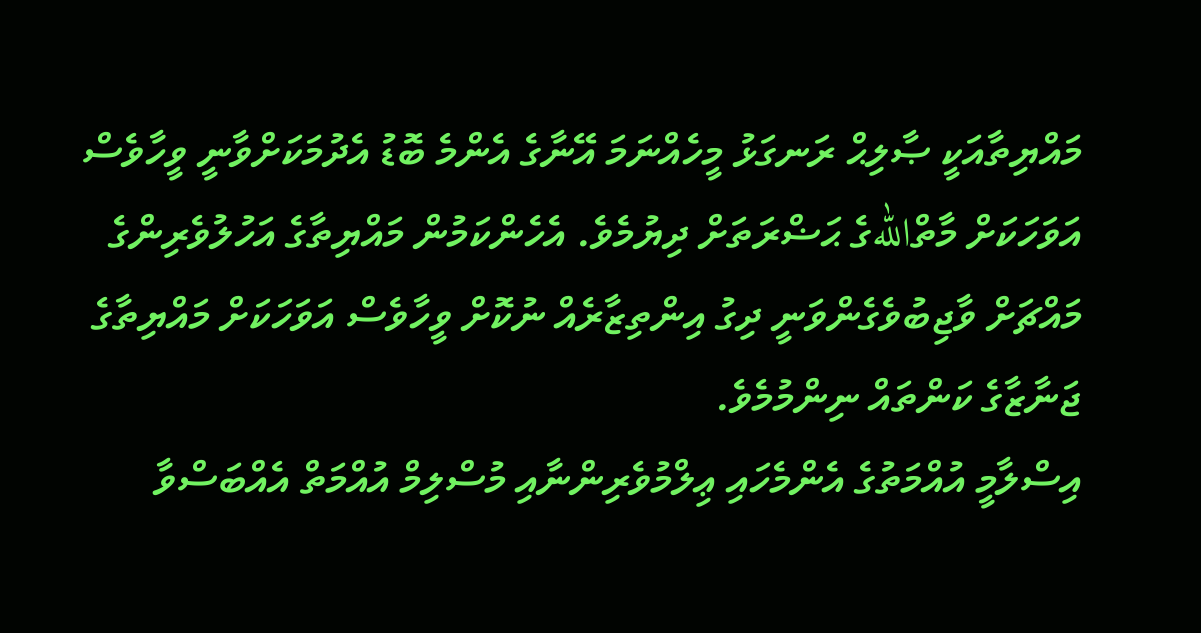މައްޔިތާއަކީ ޞާލިޙް ރަނގަޅު މީހެއްނަމަ އޭނާގެ އެންމެ ބޮޑު އެދުމަކަށްވާނީ ވީހާވެސް އަވަހަކަށް މާތްاللهގެ ޙަޟްރަތަށް ދިޔުމެވެ. އެހެންކަމުން މައްޔިތާގެ އަހުލުވެރިންގެ މައްޗަށް ވާޖިބުވެގެންވަނީ ދިގު އިންތިޒާރެއް ނުކޮށް ވީހާވެސް އަވަހަކަށް މައްޔިތާގެ ޖަނާޒާގެ ކަންތައް ނިންމުމެވެ.
އިސްލާމީ އުއްމަތުގެ އެންމެހައި ޢިލްމުވެރިންނާއި މުސްލިމް އުއްމަތް އެއްބަސްވާ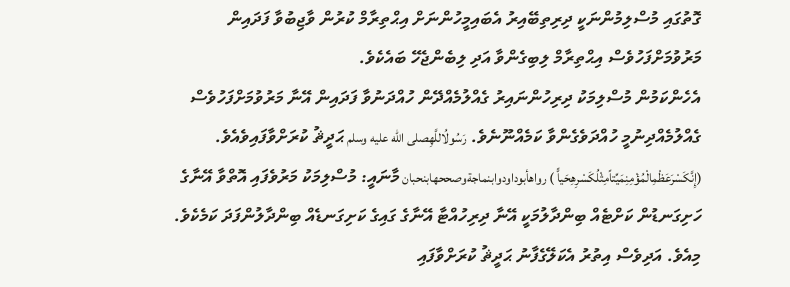ގޮތުގައި މުސްލިމުންނަކީ ދިރިތިބޭއިރު އެބައިމީހުންނަށް އިޙްތިރާމް ކުރުން ވާޖިބުވާ ފަދައިން މަރުވުމަށްފަހުވެސް އިޙްތިރާމް ލިބިގެންވާ އަދި ލިބެންޖެހޭ ބައެކެވެ.
އެހެންކަމުން މުސްލިމަކު ދިރިހުންނައިރު ގެއްލުމެއްދޭން ހުއްދަނުވާ ފަދައިން އޭނާ މަރުވުމަށްފަހުވެސް ގެއްލުމެއްދިނުމީ ހުއްދަވެގެންވާ ކަމެއްނޫނެވެ. رَسُولُاللَّهِصلى الله عليه وسلم ޙަދީޘު ކުރަށްވާފައިވެއެވެ. (إِنَّكَسْرَعَظْمِالْمُؤْمِنِمَيِّتاًمِثْلُكَسْرِهِحَياًّ ) رواهأبوداودوابنماجةوصححهابنحبان މާނައީ: މުސްލިމަކު މަރުވެފައި އޮތްވާ އޭނާގެ ހަށިގަނޑުން ކަށްޓެއް ބިންދާލުމަކީ އޭނާ ދިރިހުއްޓާ އޭނާގެ ގައިގެ ކަށިގަނޑެއް ބިންދާލުންފަދަ ކަމެކެވެ. މިއެވެ. އަދިވެސް އިތުރު އެކަލޭގެފާނު ޙަދީޘު ކުރަށްވާފައި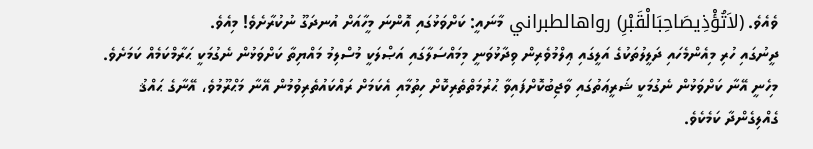ވެއެވެ. (لاَتُؤْذِيصَاحِبَالْقَبْرِ) رواهالطبراني މާނައީ: ކަށްވަޅުގައި އޮންނަ މީހާއަށް އުނދަގޫ ނުކުރާށެވެ! މިއެވެ.
ދީނުގައި ހުރި މިއެންމެހައި ދަލީލުތަކުގެ އަލީގައި ޢިލްމުވެރިން ވިދާޅުވަނީ މިމައްސަލާގައި އަޞްލަކީ މުސްލިމު މައްޔިތާ ކަށްވަޅުން ނެގުމަކީ ޙަރާމްކަމެއް ކަމަށެވެ. މިހެނީ އޭނާ ކަށްވަޅުން ނެގުމަކީ ޝަރީޢަތުގައި ވާޖިބުކޮށްފައިވާ ޙުރުމަތްތެރިކޮށް ހިތުމާއި އެކަމަށް ރައްކައުތެރިވުމުން އޭނާ މަޙްރޫމުވެ، އޭނާގެ ޙައްޤު ގެއްލިގެންދާ ކަމެކެވެ.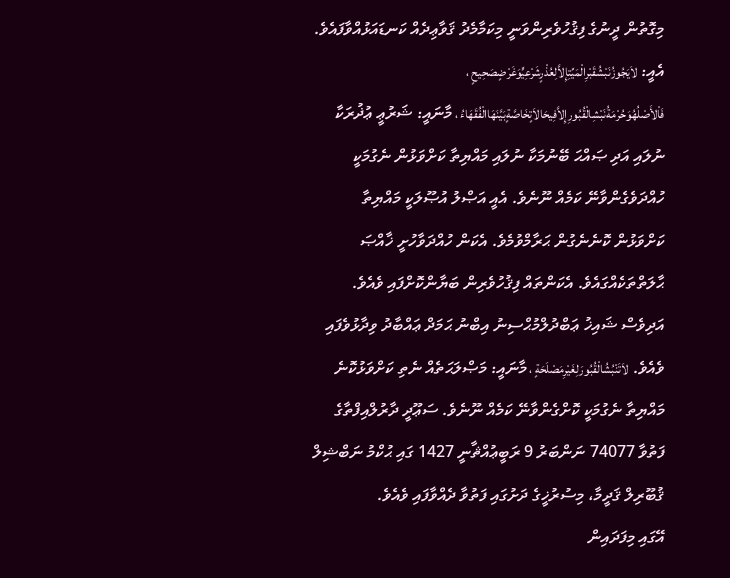މިގޮތުން ދީނުގެ ފިޤުހުވެރިންވަނީ މިކަމާމެދު ޤަވާޢިދެއް ކަނޑައަޅުއްވާފައެވެ. އެއީ: لاَيَجُوزُنَبْشُقَبْرِالْمَيِّتِإِلاَّلِعُذْرٍشَرْعِيٍّوَغَرْضٍصَحِيحٍ ، فَاْلأَصْلُهُوَحُرْمَةُنَبْشِالْقُبُورِإِلاَّفِيحَالاَتٍخَاصَّةٍبَيَّنَهَاالْفُقَهَاءُ ، މާނައީ: ޝަރުޢީ ޢުޛުރަކާ ނުލައި އަދި ޞައްޙަ ބޭނުމަކާ ނުލައި މައްޔިތާ ކަށްވަޅުން ނެގުމަކީ ހުއްދަވެގެންވާނޭ ކަމެއް ނޫނެވެ. އެއީ އަޞްލު އުޞޫލަކީ މައްޔިތާ ކަށްވަޅުން ކޮނެނެގުން ޙަރާމްވުމެވެ. އެކަން ހުއްދަވާހުށީ ޚާއްޞަ ޙާލަތްތަކެއްގައެވެ. އެކަންތައް ފިޤުހުވެރިން ބަޔާންކޮށްފައި ވެއެވެ. އަދިވެސް ޝައިޚު ޢަބްދުލްމުޙްސިނު އިބްނު ޙަމަދް ޢައްބާދު ވިދާޅުވެފައި ވެއެވެ. لاَتَنْبُشُالْقُبُورَلِغَيْرِمَصْلَحَةٍ ، މާނައީ: މަޞްލަޙަތެއް ނެތި ކަށްވަޅުކޮނެ މައްޔިތާ ނެގުމަކީ ކޮށްގެންވާނޭ ކަމެއް ނޫނެވެ. ސަޢޫދީ ދާރުލްއިފްތާގެ ފަތުވާ 74077 ނަންބަރު 9 ރަބީޢުއްޘާނީ 1427 ގައި ޙުކްމު ނަބްޝިލް ޤުބޫރިލް ޤަދީމާ، މިސުރުޚީގެ ދަށުގައި ފަތުވާ ދެއްވާފައި ވެއެވެ.
އޭގައި މިފަދައިން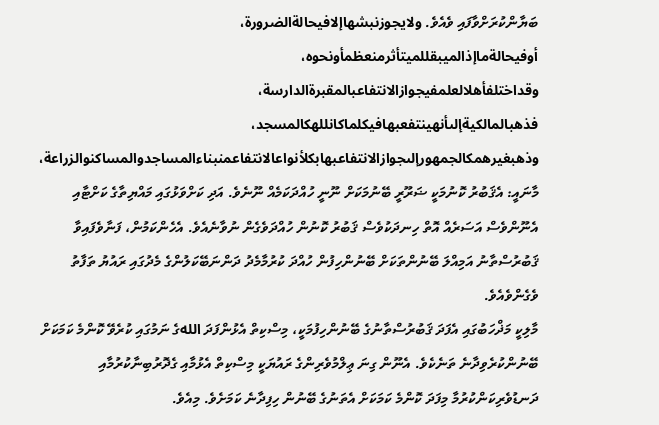ބަޔާންކުރަށްވާފައި ވެއެވެ. ولايجوزنبشهاإلافيحالةالضرورة، أوفيحالةماإذالميبقللميتأثرمنعظمأونحوه، وقداختلفأهلالعلمفيجوازالانتفاعبالمقبرةالدارسة، فذهبالمالكيةإلىأنهينتفعبهافيكلماكانللهكالمسجد، وذهبغيرهمكالجمهورإلىجوازالانتفاعبهابكلأنواعالانتفاعمنبناءالمساجدوالمساكنوالزراعة، މާނައީ: އެޤަބުރު ކޮނުމަކީ ޟަރޫރީ ބޭނުމަކަށް ނޫނީ ހުއްދަކަމެއް ނޫނެވެ. އަދި ކަށްވަޅުގައި މައްޔިތާގެ ކަށްޓާއި އެނޫންވެސް އަސަރެއް އޮތް ހިނދަކުވެސް ޤަބުރު ކޮނުން ހުއްދަވެގެން ނުވާނެއެވެ. އެހެންކަމުން، ފަނާވެފައިވާ ޤަބުރުސްތާނު އަމިއްލަ ބޭނުންތަކަށް ބޭނުންހިފުން ހުއްދަ ކުރުމާމެދު ދަންނަބޭކަލުންގެ މެދުގައި ރައުޔު ތަފާތު ވެގެންވެއެވެ.
މާލިކީ މަޛްހަބުގައި އެފަދަ ޤަބުރުސްތާނުގެ ބޭނުންހިފުމަކީ، މިސްކިތް އެޅުންފަދަ اللهގެ ނަމުގައި ކުރެވޭ ކޮންމެ ކަމަކަށް ބޭނުންކުރެވިދާނެ ތަނެކެވެ. އެނޫން ގިނަ ޢިލްމުވެރިންގެ ރައުޔަކީ މިސްކިތް އެޅުމާއި ގެދޮރުބިނާކުރުމާއި ދަނޑުވެރިކަންކުރުމާ މިފަދަ ކޮންމެ ކަމަކަށް އެތަނުގެ ބޭނުން ހިފިދާނެ ކަމަށެވެ. މިއެވެ.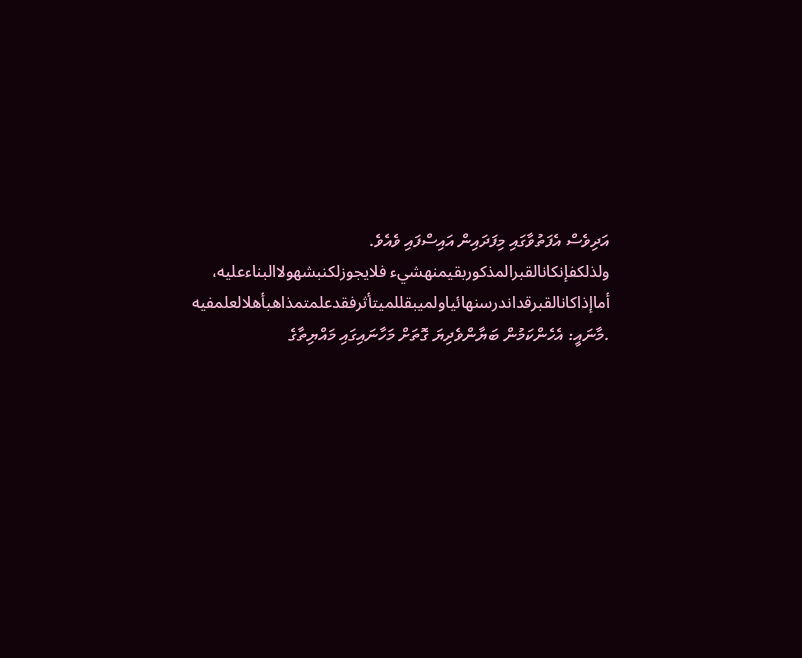އަދިވެސް އެފަތުވާގައި މިފަދައިން އައިސްފައި ވެއެވެ. ولذلكفإنكانالقبرالمذكوربقيمنهشيء فلايجوزلكنبشهولاالبناءعليه، أماإذاكانالقبرقداندرسنهائياولميبقللميتأثرفقدعلمتمذاهبأهلالعلمفيه .މާނައީ: އެހެންކަމުން ބަޔާންވެދިޔަ ގޮތަށް މަހާނައިގައި މައްޔިތާގެ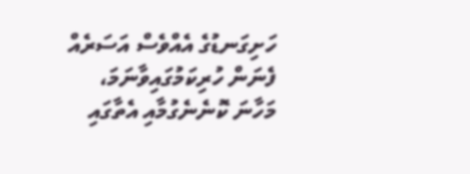ހަށިގަނޑުގެ އެއްވެސް އަސަރެއް ފެނަން ހުރިކަމުގައިވާނަމަ، މަހާނަ ކޮނެނެގުމާއި އެތާގައި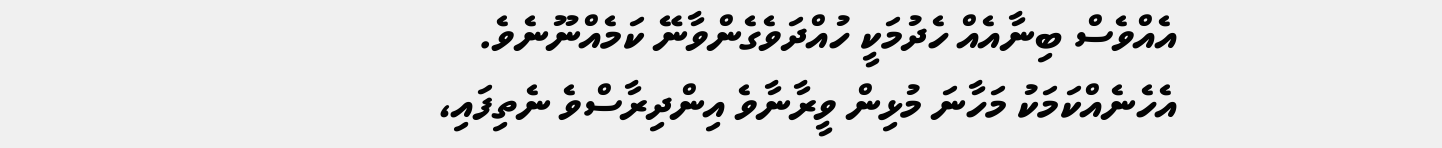އެއްވެސް ބިނާއެއް ހެދުމަކީ ހުއްދަވެގެންވާނޭ ކަމެއްނޫނެވެ. އެހެނެއްކަމަކު މަހާނަ މުޅިން ވީރާނާވެ އިންދިރާސްވެ ނެތިފައި،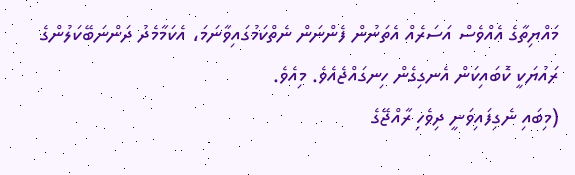މައްޔިތާގެ އެއްވެސް އަސަރެއް އެތަނުން ފެންނަން ނެތްކަމުގައިވާނަމަ، އެކަމާމެދު ދަންނަބޭކަލުންގެ ރައުޔަކީ ކޮބައިކަން އެނގިގެން ހިނގައްޖެއެވެ. މިއެވެ.
(މިބައި ނެގިފައިވަނީ ދިވެހި ރާއްޖޭގެ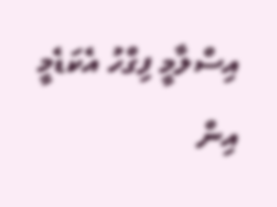އިސްލާމީ ފިގްހު އެކަޑެމީ އިން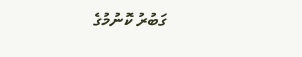ގަބުރު ކޮނުމުގެ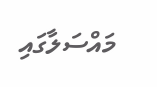މައްސަލާގައި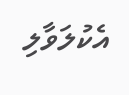އެކުލަވާލި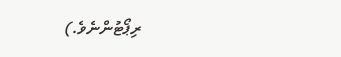ރިޕޯޓުންނެވެ.)